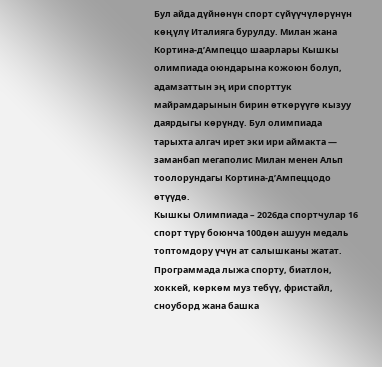Бул айда дүйнөнүн спорт сүйүүчүлөрүнүн көңүлү Италияга бурулду. Милан жана Кортина-д’Ампеццо шаарлары Кышкы олимпиада оюндарына кожоюн болуп, адамзаттын эң ири спорттук майрамдарынын бирин өткөрүүгө кызуу даярдыгы көрүндү. Бул олимпиада тарыхта алгач ирет эки ири аймакта — заманбап мегаполис Милан менен Альп тоолорундагы Кортина-д’Ампеццодо өтүүдө.
Кышкы Олимпиада – 2026да спортчулар 16 спорт түрү боюнча 100дөн ашуун медаль топтомдору үчүн ат салышканы жатат. Программада лыжа спорту, биатлон, хоккей, көркөм муз тебүү, фристайл, сноуборд жана башка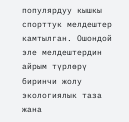популярдуу кышкы спорттук мелдештер камтылган. Ошондой эле мелдештердин айрым түрлөрү биринчи жолу экологиялык таза жана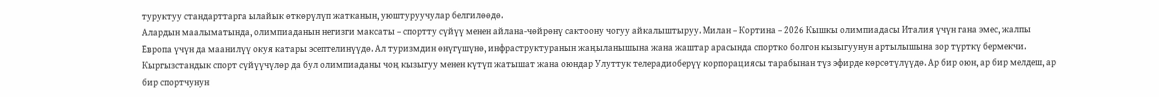туруктуу стандарттарга ылайык өткөрүлүп жатканын, уюштуруучулар белгилөөдө.
Алардын маалыматында, олимпиаданын негизги максаты – спортту сүйүү менен айлана-чөйрөнү сактоону чогуу айкалыштыруу. Милан – Кортина – 2026 Кышкы олимпиадасы Италия үчүн гана эмес, жалпы Европа үчүн да маанилүү окуя катары эсептелинүүдө. Ал туризмдин өнүгүшүнө, инфраструктуранын жаңыланышына жана жаштар арасында спортко болгон кызыгуунун артылышына зор түрткү бермекчи.
Кыргызстандык спорт сүйүүчүлөр да бул олимпиаданы чоң кызыгуу менен күтүп жатышат жана оюндар Улуттук телерадиоберүү корпорациясы тарабынан түз эфирде көрсөтүлүүдө. Ар бир оюн, ар бир мелдеш, ар бир спортчунун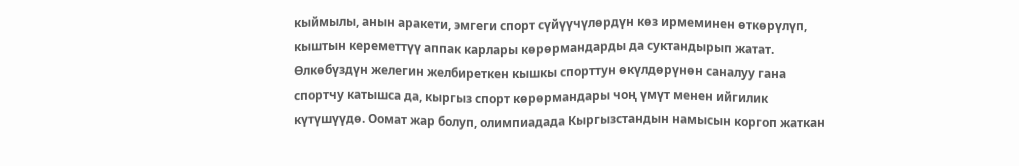кыймылы, анын аракети, эмгеги спорт сүйүүчүлөрдүн көз ирмеминен өткөрүлүп, кыштын кереметтүү аппак карлары көрөрмандарды да суктандырып жатат.
Өлкөбүздүн желегин желбиреткен кышкы спорттун өкүлдөрүнөн саналуу гана спортчу катышса да, кыргыз спорт көрөрмандары чоң үмүт менен ийгилик күтүшүүдө. Оомат жар болуп, олимпиадада Кыргызстандын намысын коргоп жаткан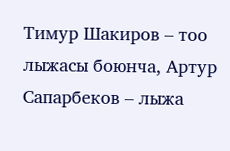Тимур Шакиров – тоо лыжасы боюнча, Артур Сапарбеков – лыжа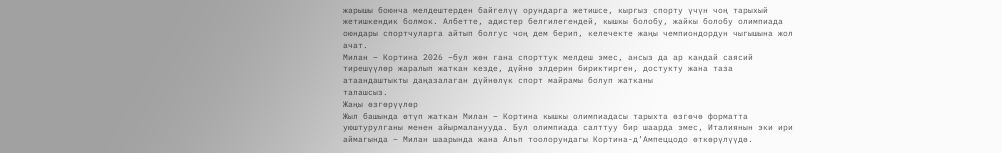жарышы боюнча мелдештерден байгелүү орундарга жетишсе, кыргыз спорту үчүн чоң тарыхый жетишкендик болмок. Албетте, адистер белгилегендей, кышкы болобу, жайкы болобу олимпиада оюндары спортчуларга айтып болгус чоң дем берип, келечекте жаңы чемпиондордун чыгышына жол ачат.
Милан – Кортина 2026 –бул жөн гана спорттук мелдеш эмес, ансыз да ар кандай саясий тирешүүлөр жаралып жаткан кезде, дүйнө элдерин бириктирген, достукту жана таза атаандаштыкты даңазалаган дүйнөлүк спорт майрамы болуп жатканы
талашсыз.
Жаңы өзгөрүүлөр
Жыл башында өтүп жаткан Милан – Кортина кышкы олимпиадасы тарыхта өзгөчө форматта уюштурулганы менен айырмаланууда. Бул олимпиада салттуу бир шаарда эмес, Италиянын эки ири аймагында – Милан шаарында жана Альп тоолорундагы Кортина-д’Ампеццодо өткөрүлүүдө.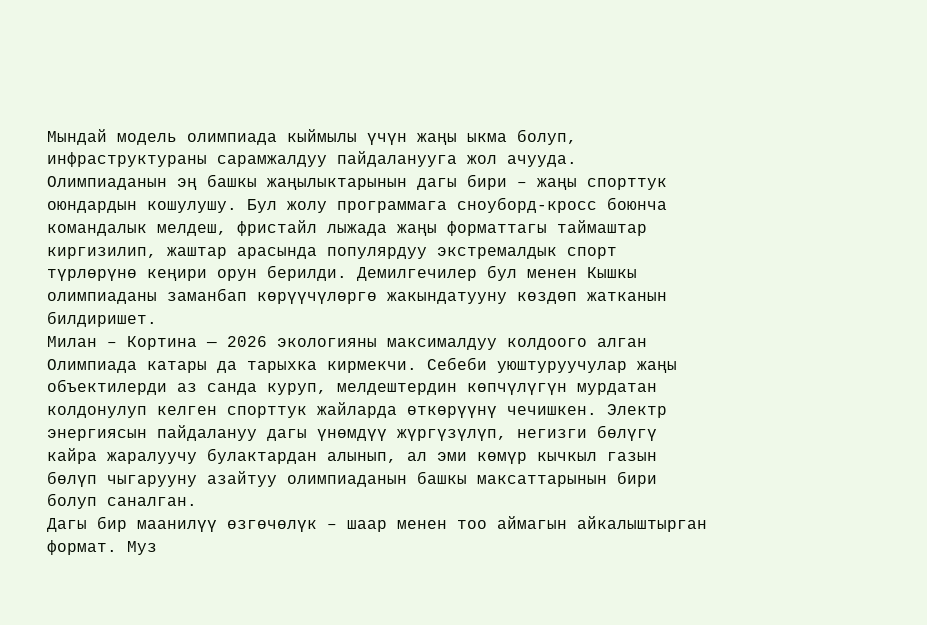Мындай модель олимпиада кыймылы үчүн жаңы ыкма болуп, инфраструктураны сарамжалдуу пайдаланууга жол ачууда.
Олимпиаданын эң башкы жаңылыктарынын дагы бири – жаңы спорттук оюндардын кошулушу. Бул жолу программага сноуборд-кросс боюнча командалык мелдеш, фристайл лыжада жаңы форматтагы таймаштар киргизилип, жаштар арасында популярдуу экстремалдык спорт түрлөрүнө кеңири орун берилди. Демилгечилер бул менен Кышкы олимпиаданы заманбап көрүүчүлөргө жакындатууну көздөп жатканын билдиришет.
Милан – Кортина — 2026 экологияны максималдуу колдоого алган Олимпиада катары да тарыхка кирмекчи. Себеби уюштуруучулар жаңы объектилерди аз санда куруп, мелдештердин көпчүлүгүн мурдатан колдонулуп келген спорттук жайларда өткөрүүнү чечишкен. Электр энергиясын пайдалануу дагы үнөмдүү жүргүзүлүп, негизги бөлүгү кайра жаралуучу булактардан алынып, ал эми көмүр кычкыл газын бөлүп чыгарууну азайтуу олимпиаданын башкы максаттарынын бири болуп саналган.
Дагы бир маанилүү өзгөчөлүк – шаар менен тоо аймагын айкалыштырган формат. Муз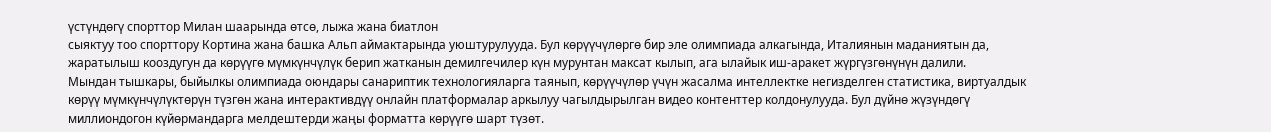үстүндөгү спорттор Милан шаарында өтсө, лыжа жана биатлон
сыяктуу тоо спорттору Кортина жана башка Альп аймактарында уюштурулууда. Бул көрүүчүлөргө бир эле олимпиада алкагында, Италиянын маданиятын да, жаратылыш кооздугун да көрүүгө мүмкүнчүлүк берип жатканын демилгечилер күн мурунтан максат кылып, ага ылайык иш-аракет жүргүзгөнүнүн далили.
Мындан тышкары, быйылкы олимпиада оюндары санариптик технологияларга таянып, көрүүчүлөр үчүн жасалма интеллектке негизделген статистика, виртуалдык көрүү мүмкүнчүлүктөрүн түзгөн жана интерактивдүү онлайн платформалар аркылуу чагылдырылган видео контенттер колдонулууда. Бул дүйнө жүзүндөгү миллиондогон күйөрмандарга мелдештерди жаңы форматта көрүүгө шарт түзөт.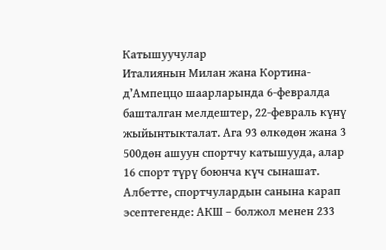Катышуучулар
Италиянын Милан жана Кортина-д’Ампеццо шаарларында 6-февралда башталган мелдештер, 22-февраль күнү жыйынтыкталат. Ага 93 өлкөдөн жана 3 500дөн ашуун спортчу катышууда, алар 16 спорт түрү боюнча күч сынашат.
Албетте, спортчулардын санына карап эсептегенде: АКШ – болжол менен 233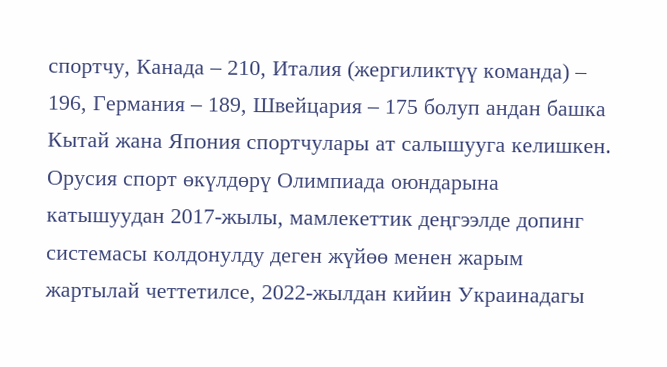спортчу, Канада – 210, Италия (жергиликтүү команда) – 196, Германия – 189, Швейцария – 175 болуп андан башка Кытай жана Япония спортчулары ат салышууга келишкен. Орусия спорт өкүлдөрү Олимпиада оюндарына катышуудан 2017-жылы, мамлекеттик деңгээлде допинг системасы колдонулду деген жүйөө менен жарым жартылай четтетилсе, 2022-жылдан кийин Украинадагы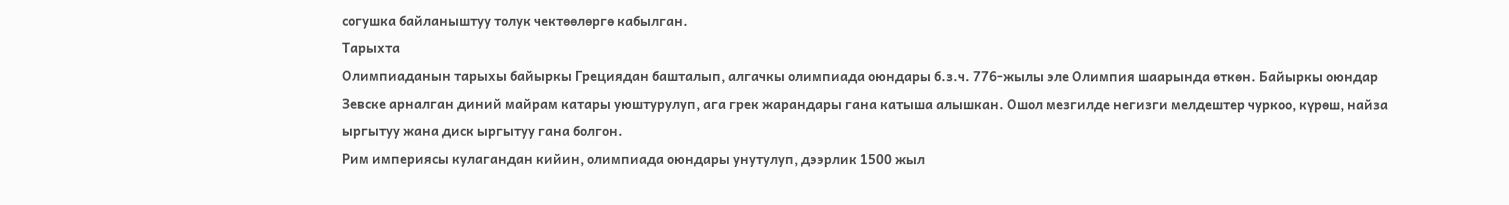согушка байланыштуу толук чектөөлөргө кабылган.
Тарыхта
Олимпиаданын тарыхы байыркы Грециядан башталып, алгачкы олимпиада оюндары б.з.ч. 776-жылы эле Олимпия шаарында өткөн. Байыркы оюндар Зевске арналган диний майрам катары уюштурулуп, ага грек жарандары гана катыша алышкан. Ошол мезгилде негизги мелдештер чуркоо, күрөш, найза ыргытуу жана диск ыргытуу гана болгон.
Рим империясы кулагандан кийин, олимпиада оюндары унутулуп, дээрлик 1500 жыл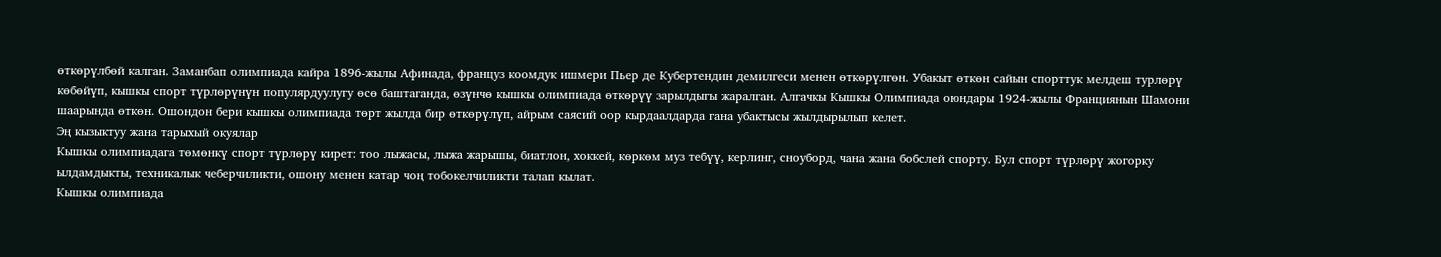өткөрүлбөй калган. Заманбап олимпиада кайра 1896-жылы Афинада, француз коомдук ишмери Пьер де Кубертендин демилгеси менен өткөрүлгөн. Убакыт өткөн сайын спорттук мелдеш турлөрү көбөйүп, кышкы спорт түрлөрүнүн популярдуулугу өсө баштаганда, өзүнчө кышкы олимпиада өткөрүү зарылдыгы жаралган. Алгачкы Кышкы Олимпиада оюндары 1924-жылы Франциянын Шамони шаарында өткөн. Ошондон бери кышкы олимпиада төрт жылда бир өткөрүлүп, айрым саясий оор кырдаалдарда гана убактысы жылдырылып келет.
Эң кызыктуу жана тарыхый окуялар
Кышкы олимпиадага төмөнкү спорт түрлөрү кирет: тоо лыжасы, лыжа жарышы, биатлон, хоккей, көркөм муз тебүү, керлинг, сноуборд, чана жана бобслей спорту. Бул спорт түрлөрү жогорку ылдамдыкты, техникалык чеберчиликти, ошону менен катар чоң тобокелчиликти талап кылат.
Кышкы олимпиада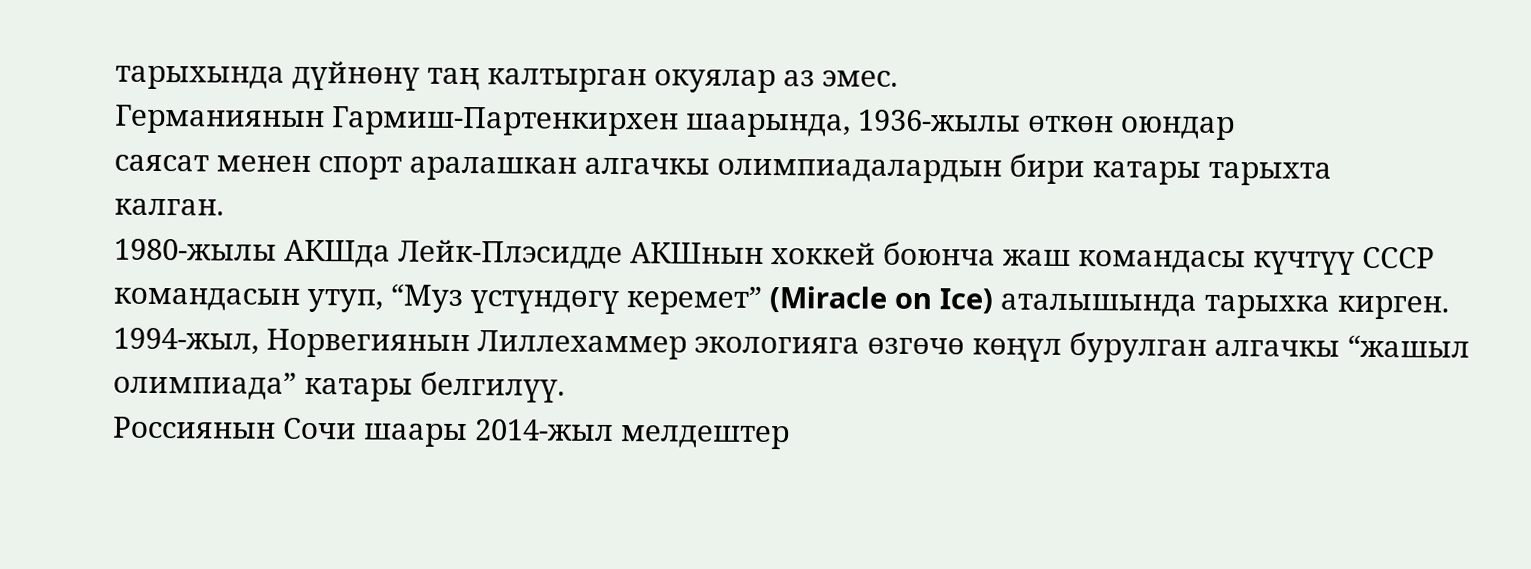тарыхында дүйнөнү таң калтырган окуялар аз эмес.
Германиянын Гармиш-Партенкирхен шаарында, 1936-жылы өткөн оюндар
саясат менен спорт аралашкан алгачкы олимпиадалардын бири катары тарыхта
калган.
1980-жылы АКШда Лейк-Плэсидде АКШнын хоккей боюнча жаш командасы күчтүү СССР командасын утуп, “Муз үстүндөгү керемет” (Miracle on Ice) аталышында тарыхка кирген.
1994-жыл, Норвегиянын Лиллехаммер экологияга өзгөчө көңүл бурулган алгачкы “жашыл олимпиада” катары белгилүү.
Россиянын Сочи шаары 2014-жыл мелдештер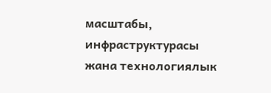масштабы, инфраструктурасы жана технологиялык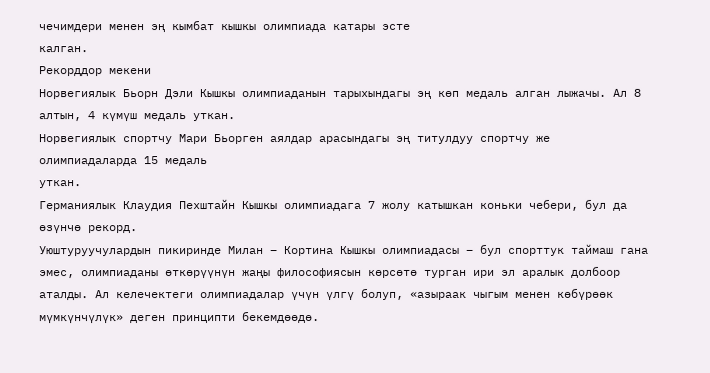чечимдери менен эң кымбат кышкы олимпиада катары эсте
калган.
Рекорддор мекени
Норвегиялык Бьорн Дэли Кышкы олимпиаданын тарыхындагы эң көп медаль алган лыжачы. Ал 8 алтын, 4 күмүш медаль уткан.
Норвегиялык спортчу Мари Бьорген аялдар арасындагы эң титулдуу спортчу же олимпиадаларда 15 медаль
уткан.
Германиялык Клаудия Пехштайн Кышкы олимпиадага 7 жолу катышкан коньки чебери, бул да өзүнчө рекорд.
Уюштуруучулардын пикиринде Милан – Кортина Кышкы олимпиадасы – бул спорттук таймаш гана эмес, олимпиаданы өткөрүүнүн жаңы философиясын көрсөтө турган ири эл аралык долбоор аталды. Ал келечектеги олимпиадалар үчүн үлгү болуп, «азыраак чыгым менен көбүрөөк мүмкүнчүлүк» деген принципти бекемдөөдө.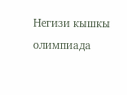Негизи кышкы олимпиада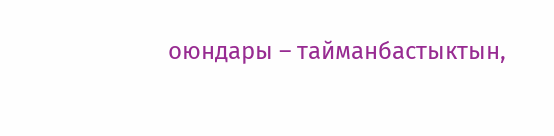оюндары – тайманбастыктын,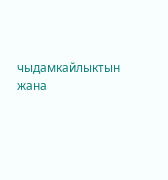чыдамкайлыктын жана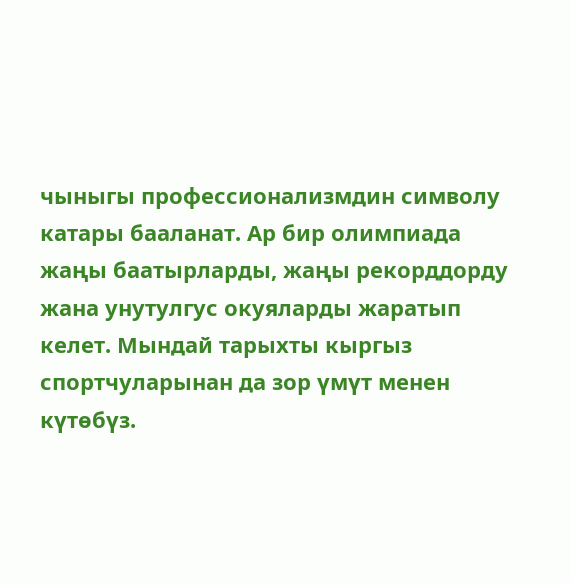чыныгы профессионализмдин символу катары бааланат. Ар бир олимпиада жаңы баатырларды, жаңы рекорддорду жана унутулгус окуяларды жаратып келет. Мындай тарыхты кыргыз спортчуларынан да зор үмүт менен күтөбүз.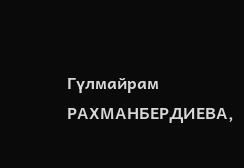Гүлмайрам РАХМАНБЕРДИЕВА,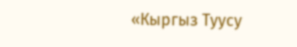«Кыргыз Туусу